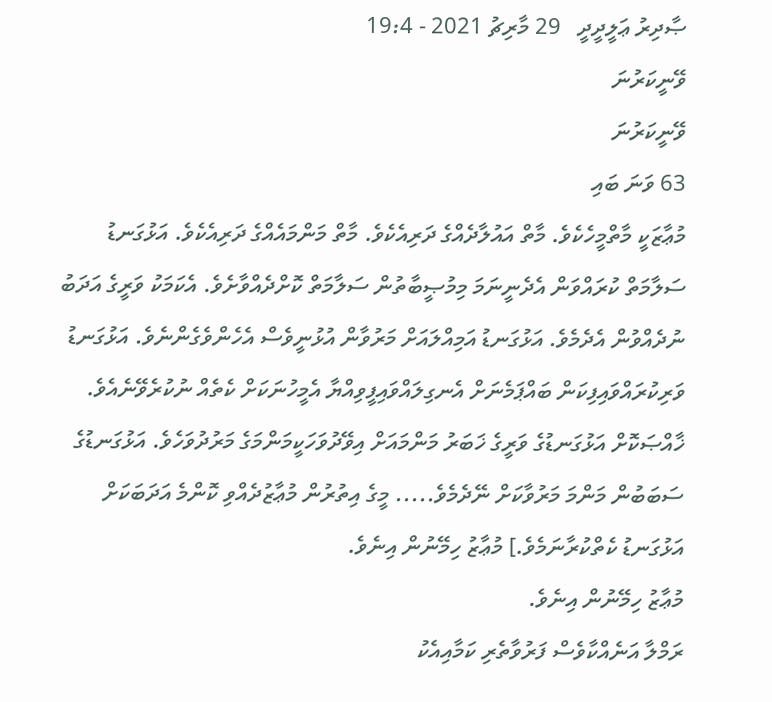ޞާދިރު ޢަލީދީދީ   29 މާރިޗު 2021 - 19:4
ވޭނީކަރުނަ
ވޭނީކަރުނަ
63 ވަނަ ބައި
މުޢާޒަކީ މާތްމީހެކެވެ. މާތް އައުލާދެއްގެ ދަރިއެކެވެ. މާތް މަންމައެއްގެ ދަރިއެކެވެ. އަޅުގަނޑު ސަލާމަތް ކުރައްވަން އެދެނީނަމަ މިމުޞީބާތުން ސަލާމަތް ކޮށްދެއްވާށެވެ. އެކަމަކު ވަރީގެ އަދަބު ނުދެއްވުން އެދެމެވެ. އަޅުގަނޑު އަމިއްލައަށް މަރުވާން އުޅުނީވެސް އެހެންވެގެންނެވެ. އަޅުގަނޑު ވަރިކުރައްވައިފިކަން ބައްޕަމެނަށް އެނގިލައްވައިފީވިއްޔާ އެމީހުނަކަށް ކެތެއް ނުކުރެވޭނެއެވެ. ޚާއްޞަކޮށް އަޅުގަނޑުގެ ވަރީގެ ޚަބަރު މަންމައަށް އިވޭދުވަހަކީމަންމަގެ މަރުދުވަހެވެ. އަޅުގަނޑުގެ ސަބަބުން މަންމަ މަރުވާކަށް ނޭދެމެވެ..... މީގެ އިތުރުން މުޢާޒުދެއްވި ކޮންމެ އަދަބަކަށް އަޅުގަނޑު ކެތްކުރާނަމެވެ.] މުޢާޒު ހިމޭނުން އިނެވެ.
މުޢާޒު ހިމޭނުން އިނެވެ.
ރަމްލާ އަނެއްކާވެސް ފަރުވާތެރި ކަމާއިއެކު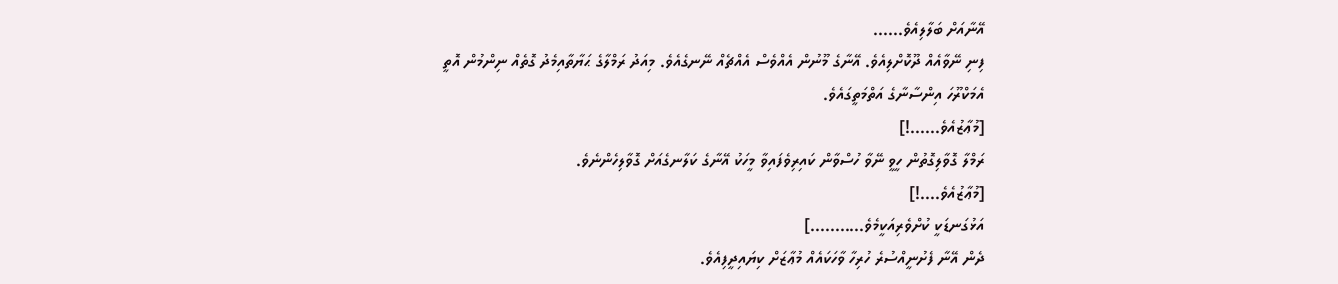އޭނާއަށް ބަލާލިއެވެ......
ފިނި ނޭވާއެއް ދޫކޮށްލިއެވެ. އޭނާގެ މޫނުން އެއްވެސް އެއްޗެއް ނޭނގެއެވެ. މިއަދު ރަމްލާގެ ޙަޔާތާއިމެދު ގޮތެއް ނިންމުން އޮތީ އެމަކްރޫހަ އިންސާނާގެ އަތްމަތީގައެވެ.
[މުޢާޒުއެވެ......!]
ރަމްލާ ގޮވާލިގޮތުން ހީވީ ނޭވާ ހުސްވާން ކައިރިވެފައިވާ މީހަކު އޭނާގެ ކަލާނގެއަށް ގޮވާލިހެންނެވެ.
[މުޢާޒުއެވެ....!]
އަޅުގަނޑަކީ ކުށްވެރިއަކީމެވެ...........]
ދެން އޭނާ ފެށުނީއްސުރެ ހުރިހާ ވާހަކައެއް މުޢާޒަށް ކިޔައިދީފިއެވެ.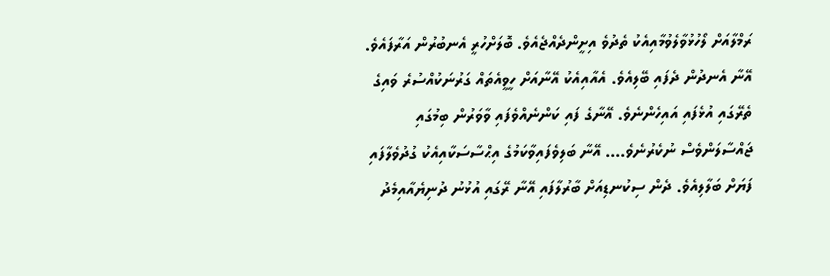ރަމްލާއަށް ލޯހުޅުވާލެވުމާއިއެކު ތެދުވެ އިށީންދެއްޖެއެވެ. ބޮލަށްހުރީ އެނބުރުން އަރާފައެވެ. އޭނާ އެނދުން ދެފައި ބޭލިއެވެ. އެއާއިއެކު އޭނާއަށް ހީވީއެތައް ގަރުނަކުއްސުރެ ވައިގެ ތެރޭގައި އުޅެފައި އައިހެންނެވެ. އޭނާގެ ފައި ކަންނެއްވެފައި ވާވަރުން ބިމުގައި ޖައްސާލަންވެސް ނުކެރުނެވެ.... އޭނާ ބަލިވެފައިވާކަމުގެ އިޙްސާސަކާއިއެކު ގުދުވެލާފައި ފަޔަށް ބަލާލިއެވެ. ދެން ސިކުނޑިއަށް ބާރުލާފައި އޭނާ ރޭގައި އުޅުނު ދުނިޔެއާއިމެދު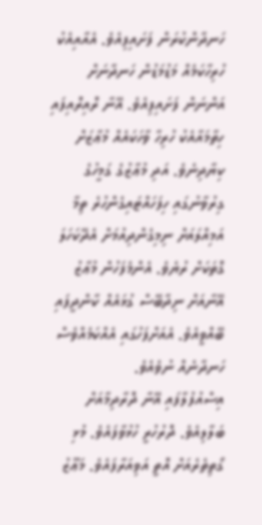ހަނދާންކުރަން ފަށައިފިއެވެ. އެއާއިއެކު ހުރިހާކަމެއް މަޑުމަޑުން ހަނދާނަށް އަންނަން ފަށައިފިއެވެ. އޭނާ ރޮއިރޮއިފައި ހިތާމައާއެކު ހުރިހާ ވާހަކައެއް މުޢާޒަށް ކިޔާދިނެވެ. އަދި މުޢާޒުގެ ގަމީހުގެ ގިރުވާނުގައި ހިފަހައްޓައިގެންހުރެ ތިމާ އަމިއްލައަށް ނިމިގެންދިއުމަށް އެދޭކަހަލަ ގޮތަކަށް ރުޔެވެ. އެންމެފަހުން މުޢާޒު އޭނާއަށް ނިދާބޭސް ގުޅައެއް ކާންދީފައި ބޭއްވީއެވެ. އެއަށްފަހުގައި އެއްކަމެއްވެސް ހަނދާނެއް ނުވެއެވެ.
އިސްއުފުލާފައި އޭނާ ދޮރާދިމާއަށް ބަލާލިއެވެ. ދޮރުހުރީ ހުޅުވާފައެވެ. މުޅި ގޯތިތެރެއަށް އޮތީ އަވިއަރާފައެވެ. މަޢޫޒު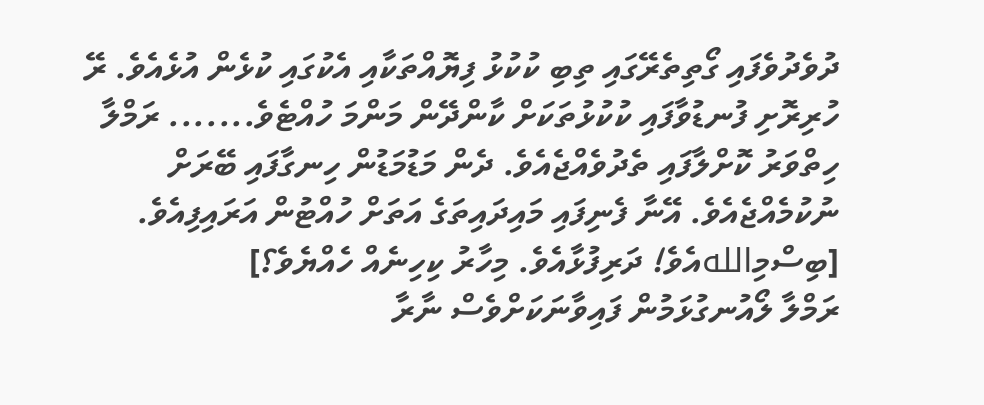ދުވެދުވެފައި ގޯތިތެރޭގައި ތިބި ކުކުޅު ފިޔޮއްތަކާއި އެކުގައި ކުޅެން އުޅެއެވެ. ރޭ ހުރިރޮށި ފުނޑުވާފައި ކުކުޅުތަކަށް ކާންދޭން މަންމަ ހުއްޓެވެ....... ރަމްލާ ހިތްވަރު ކޮށްލާފައި ތެދުވެއްޖެއެވެ. ދެން މަޑުމަޑުން ހިނގާފައި ބޭރަށް ނުކުމެއްޖެއެވެ. އޭނާ ފެނިފައި މައިދައިތަގެ އަތަށް ހުއްޓުން އަރައިފިއެވެ.
[ބިސްމިاللهއެވެ! ދަރިފުޅާއެވެ. މިހާރު ކިހިނެއް ހެއްޔެވެ؟]
ރަމްލާ ލޯއުނގުޅަމުން ފައިވާނަކަށްވެސް ނާރާ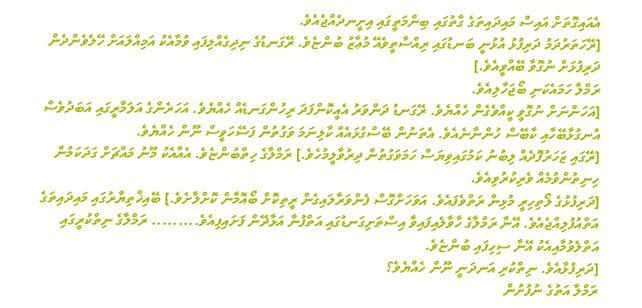އެއައިގޮތަށް އައިސް މައިދައިތަގެ ގާތުގައި ބިންމަތީގައި އިށީނދެއްޖެއެވެ.
[ރޭހަތަރުދަމު ދަރިފުޅު އުޅުނީ ބަނޑުގައި ރިއްސާތީވެއޭ މުޢާޒު ބުންޏެވެ. ރޭގަނޑުގެ ނިދިގެއްލިފައި ވުމާއެކު އަމިއްލައަށް ހޭލެވެންދެން ދަރިފުޅަށް ނުގޮވާ ބޭއްވީއެވެ.]
ރަމްލާ ހަމައެކަނި ބޯޖަހާލިއެވެ.
[އަހަންނަށް ނުގޮވީ ކީއްވެގެން ހެއްޔެވެ. ރޭގަނޑު ދަންވަރު އެއީކޮންފަދަ ރިހުންގަނޑެއް ހެއްޔެވެ. އަހަރެންގެ އަލަމާރީގައި އަބަދުވެސް އުނގުޅާބޭހާއި ކާބޭސް ހުންނާނެއެވެ. އެތަނުން ބޭސްގުޅައެއް ކާލިނަމަ ވަގުތުން ފަސޭހަވީސް ނޫން ހެއްޔެވެ.
[ރޭގައި ޒަހަރުފޮދެއް ލިބުނު ކަމުގައިވިޔަސް ހަމަވަގުތުން ދިރުވާލީމުހެވެ.] ރަމްލާގެ ހިތްބުންޏެވެ. އެއާއެކު މޫނު މައްޗަށް ގަދަކަމުން ހިނިތުންވުމެއް ވެރިކުރުވިއެވެ.
[ދަރިފުޅުގެ ލޯތިހިރީ މުޅިން ރަތްވެފައެވެ. އަވަހަށްގޮސް ފެންވަރާލައިގެން ރީތިކޮށް ބޯއޮމާން ކޮށްލާށެވެ.] ބޭއިޚްތިޔާރުގައި މައިދައިތަގެ އަތްއުފުލިއްޖެއެވެ. އޭނާ ރަމްލާގެ ހާވާލެއިފައިވާ އިސްތަށިގަނޑުގައި އަތްފުނާ އަޅާދޭން ފަށައިފިއެވެ......... ރަމްލާގެ ނިތްކުރީގައި އަތްލެވުމާއިއެކު އޭނާ ސިހިފައި ބުންޏެވެ.
[ދަރިފުޅާއެވެ. ނިތްކުރި އަނދަނީ ނޫން ހެއްޔެވެ؟
ރަމްލާ އަތުގެ ނުފުށުން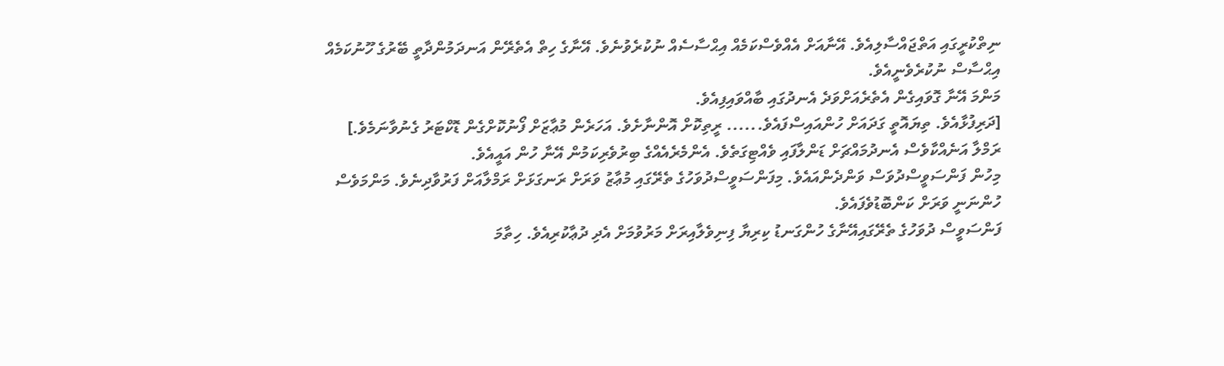ނިތްކުރީގައި އަތްޖައްސާލިއެވެ. އޭނާއަށް އެއްވެސްކަމެއް އިޙްސާސެއް ނުކުރެވުނެވެ. އޭނާގެ ހިތް އެތެރޭން އަނދަމުންދާތީ ބޭރުގެ ހޫނުކަމެއް އިޙްސާސް ނުކުރެވެނީއެވެ.
މަންމަ އޭނާ ގޮވައިގެން އެތެރެއަށްވަދެ އެނދުގައި ބާއްވައިފިއެވެ.
[ދަރިފުޅާއެވެ. ތިޔައޮތީ ގަދައަށް ހުންއައިސްފައެވެ...... ރީތިކޮށް އޮންނާށެވެ. އަހަރެން މުޢާޒަށް ފޯނުކޮށްގެން ޑޮކްޓަރު ގެނުވާނަމެވެ.]
ރަމްލާ އަނެއްކާވެސް އެނދުމައްޗަށް ޑަންލާފައި ވެއްޓިގަތެވެ. އެންމެރެއެއްގެ ބިރުވެރިކަމުން އޭނާ ހުން އައީއެވެ.
މިހުން ފަންސަވީސްދުވަސް ވަންދެންއައެވެ. މިފަންސަވީސްދުވަހުގެ ތެރޭގައި މުޢާޒު ވަރަށް ރަނގަޅަށް ރަމްލާއަށް ފަރުވާދިނެވެ. މަންމަވެސް ހުންނަނީ ވަރަށް ކަންބޮޑުވެފައެވެ.
ފަންސަވީސް ދުވަހުގެ ތެރޭގައިއޭނާގެ ހުންގަނޑު ކިރިޔާ ފިނިވެލާއިރަށް މަރުވުމަށް އެދި ދުޢާކުރިއެވެ. ހިތާމަ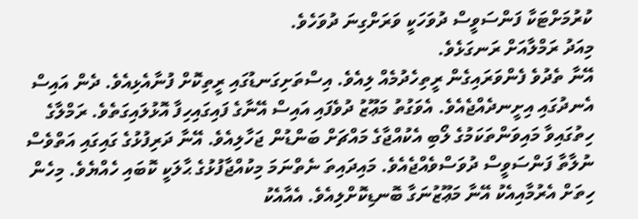ކުރުމަށްޓަކާ ފަންސަވީސް ދުވަހަކީ ވަރަށްގިނަ ދުވަހެވެ.
މިއަދު ރަމްލާއަށް ރަނގަޅެވެ.
އޭނާ ތެދުވެ ފެންވަރައިގެން ރީތިހެދުމެއް ލިއެވެ. އިސްތަށިގަނޑުގައި ރީތިކޮށް ފުނާއެޅިއެވެ. ދެން އައިސް އެނދުގައި އިށީނދެއްޖެއެވެ. އެވަގުތު މަޢޫޒު ދުވެފައި އައިސް އޭނާގެ ފައިގައިހިފާ އޮޅުލައިގަތެވެ. ރަމްލާގެ ހިތުގައިވާ މައިވަންތަކަމުގެ ލޯބި އެކުއްޖާގެ މައްޗަށް ބަންޑުން ޖަހާލިއެވެ. އޭނާ ދަރިފުޅުގެ ގައިގައި އަތްވެސް ނުލާތާ ފަންސަވީސް ދުވަސްވެއްޖެއެވެ. މައިދައިތަ ނެތްނަމަ މިކުއްޖާފުޅުގެ ޙާލަކީ ކޮބައި ހެއްޔެވެ. މިހެން ހިތަށް އެރުމާއިއެކު އޭނާ މަޢޫޒުނަގާ ބޮނޑިކޮށްލިއެވެ. އެއާއެކު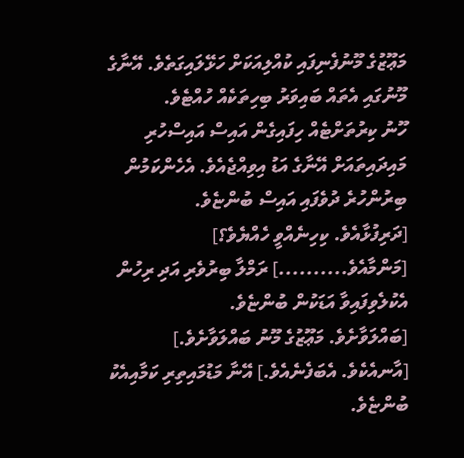މަޢޫޒުގެ މޫނުފެނިފައި ކުއްލިއަކަށް ހަޅޭލައިގަތެވެ. އޭނާގެ މޫނުގައި އެތައް ބައިވަރު ބިހިތަކެއް ހުއްޓެވެ.
ހޫނު ކިރުތަށްޓެއް ހިފައިގެން އައިސް އައިސްހުރި މައިދައިތައަށް އޭނާގެ އަޑު އިވިއްޖެއެވެ. އެހެންކަމުން ބިރުންހުރެ ދުވެފައި އައިސް ބުންޏެވެ.
[ދަރިފުޅާއެވެ. ކިހިނެއްވީ ހެއްޔެވެ؟]
[މަންމާއެވެ..........] ރަމްލާ ބިރުވެރި އަދި ރިހުން އެކުލެވިފައިވާ އަޑަކުން ބުންޏެވެ.
[ބައްލަވާށެވެ. މަޢޫޒުގެ މޫނު ބައްލަވާށެވެ.]
[އާނއެކެވެ. އެބަފެނެއެވެ.] އޭނާ މަޑުމައިތިރި ކަމާއިއެކު ބުންޏެވެ.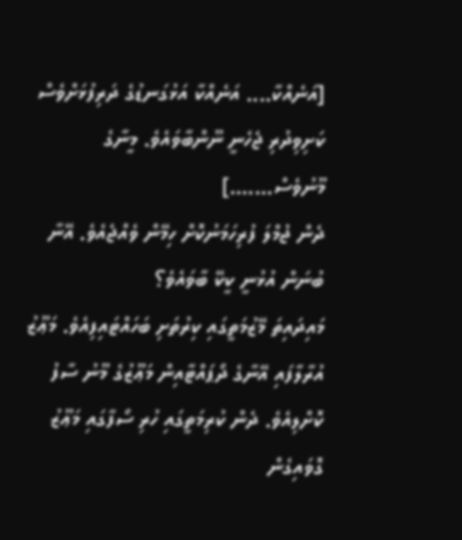[އަނެއްކާ.... އަނެއްކާ އަޅުގަނޑުގެ ދަރިފުޅަށްވެސް ކަށިވިދުރި ޖެހެނީ ނޫންބާވައެވެ. މީނާގެ މޫނުވެސް.......]
ދެން ޖުމްލަ ފުރިހަމަނުކޮށް ހިމޭން ވެއްޖެއެވެ. އޭނާ ބުނަން އުޅުނީ ކީކޭ ބާވައެވެ؟
މައިދައިތަ މޭޒުމަތީގައި ކިރުތަށި ބަހައްޓައިފިއެވެ. މަޢޫޒު އުރާލާފައި އޭނާގެ ދޯޕައްޓާއިން މަޢޫޒުގެ މޫނު ސާފު ކޮށްލިއެވެ. ދެން ކުރިމަތީގައި ހުރި ސޯފާގައި މަޢޫޒު ގޮވައިގެން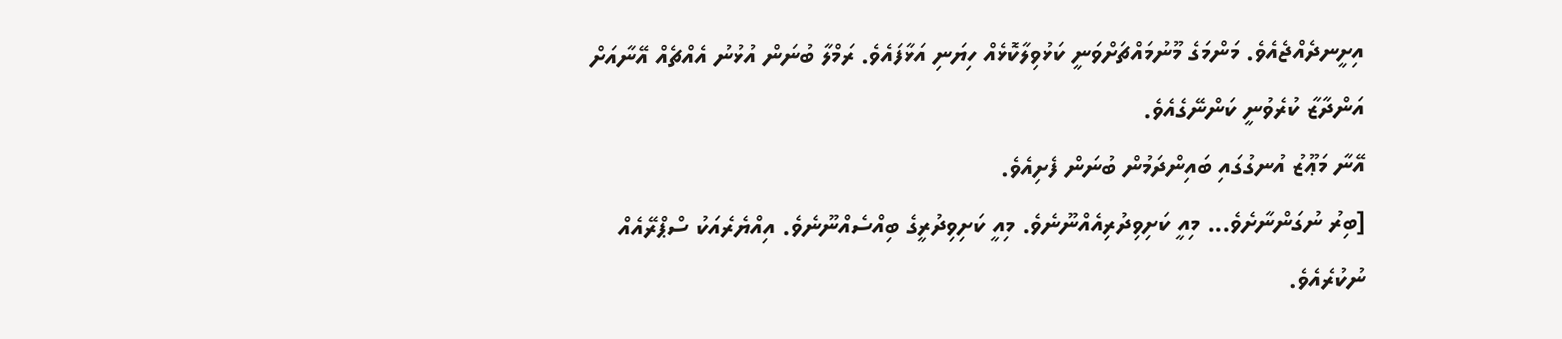އިށީނދެއްޖެއެވެ. މަންމަގެ މޫނުމައްޗަށްވަނީ ކަޅުވިލާކޮޅެއް ހިޔަނި އަޅާފައެވެ. ރަމްލާ ބުނަން އުޅުނު އެއްޗެއް އޭނާއަށް އަންދާޒާ ކުރެވުނީ ކަންނޭގެއެވެ.
އޭނާ މަޢޫޒު އުނގުގައި ބައިންދަމުން ބުނަން ފެށިއެވެ.
[ބިރު ނުގަންނާށެވެ... މިއީ ކަށިވިދުރިއެއްނޫނެވެ. މިއީ ކަށިވިދުރީގެ ބިއްސެއްނޫނެވެ. އިއްޔެރެއަކު ސްޕްރޭއެއް ނުކުރެއެވެ.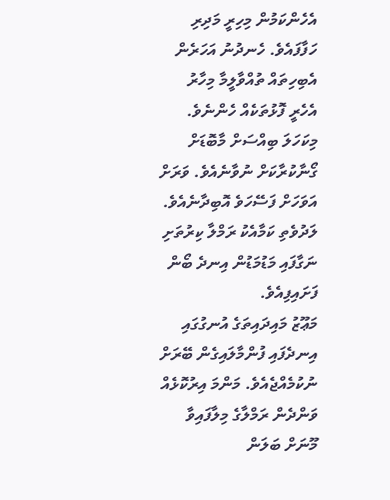އެހެންކަމުން މިހިރީ މަދިރި ހަފާފައެވެ. ހެނދުނު އަހަރެން އެބިހިތައް ތުއްވާލީމާ މިހާރު އެހެރީ ފޮޅުތަކެއް ހެންނެވެ. މިކަހަލަ ބިއްސަށް މާބޮޑަށް ގޯނާކުރާކަށް ނުވާނެއެވެ. ވަރަށް އަވަހަށް ފަސޭހަވެ އޮބިދާނެއެވެ.
ލަދުވެތި ކަމާއެކު ރަމްލާ ކިރުތަށި ނަގާފައި މަޑުމަޑުން އިނދެ ބޯން ފަށައިފިއެވެ.
މަޢޫޒު މައިދައިތަގެ އުނގުގައި އިނދެފައި ފުންމާލައިގެން ބޭރަށް ނުކުމެއްޖެއެވެ. މަންމަ އިރުކޮޅެއް ވަންދެން ރަމްލާގެ މިލާފައިވާ މޫނަށް ބަލަން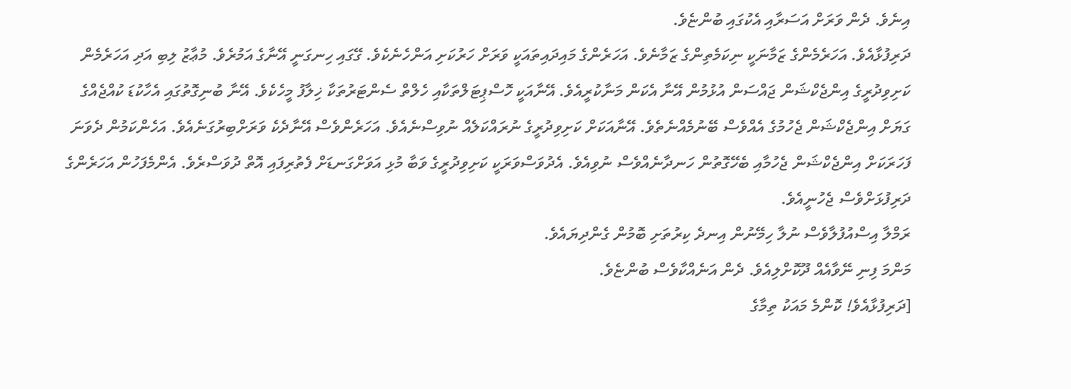އިނެވެ. ދެން ވަރަށް އަސަރާއި އެކުގައި ބުންޏެވެ.
ދަރިފުޅާއެވެ. އަހަރެމެންގެ ޒަމާނަކީ ނިކަމެތިންގެ ޒަމާނެވެ. އަހަރެންގެ މައިދައިތައަކީ ވަރަށް ހަރުކަށި އަންހެނެކެވެ. ގޭގައި ހިނގަނީ އޭނާގެ އަމުރެވެ. މުޢާޒު ލިބި އަދި އަހަރެމެން ކަށިވިދުރީގެ އިންޖެކްޝަން ޖައްސަން އުޅުމުން އޭނާ އެކަން މަނާކުރީއެވެ. އޭނާއަކީ ހޮސްޕިޓަލްތަކާއި ހެލްތް ސެންޓަރުތަކާ ޚިލާފު މީހެކެވެ. އޭނާ ބުނިގޮތުގައި އެހާކުޑަ ކުއްޖެއްގެ ގަޔަށް އިންޖެކްޝަން ޖެހުމުގެ އެއްވެސް ބޭނުމެއްނެތެވެ. އޭނާއަކަށް ކަށިވިދުރީގެ ނުރައްކަލެއް ނުވިސްނެއެވެ. އަހަރެންވެސް އޭނާދެކެ ވަރަށްބިރުގަނެއެވެ. އަހެންކަމުން ދެވަނަ ފަހަރަކަށް އިންޖެކްޝަން ޖެހުމާއި ބެހޭގޮތުން ހަނދާނެއްވެސް ނުވިއެވެ. އެދުވަސްވަރަކީ ކަށިވިދުރީގެ ވަބާ މުޅި އަވަށްގަނޑަށް ފެތުރިފައި އޮތް ދުވަސްރެވެ. އެންމެފަހުން އަހަރެންގެ ދަރިފުޅަށްވެސް ޖެހުނީއެވެ.
ރަމްލާ އިސްއުފުލާވެސް ނުލާ ހިމޭނުން އިނދެ ކިރުތަށި ބޮމުން ގެންދިޔައެވެ.
މަންމަ ފިނި ނޭވާއެއް ދޫކޮށްލިއެވެ. ދެން އަނެއްކާވެސް ބުންޏެވެ.
[ދަރިފުޅާއެވެ! ކޮންމެ މައަކު ތިމާގެ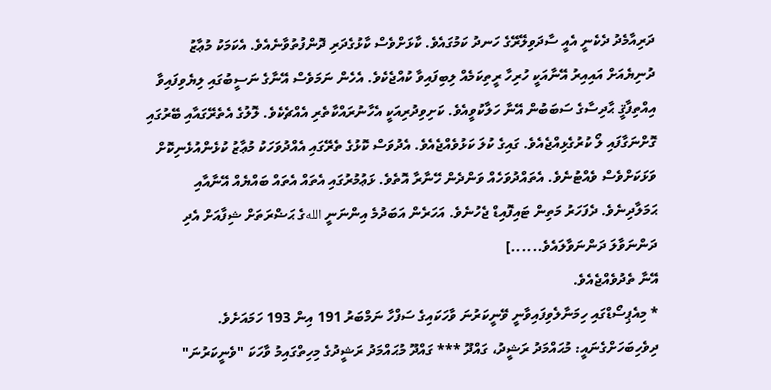ދަރިއާމެދު ދެކެނީ އެއީ ސާދަވިލޭރޭގެ ހަނދު ކަމުގައެވެ. ކާޅަށްވެސް ކާޅުގެދަރި ދޮންފުތުވާނެއެވެ. އެކަމަކު މުޢާޒު ދުނިޔެއަށް އައިއިރު އޭނާއަކީ ހުރިހާ ރީތިކަމެއް ލިބިފައިވާ ކުއްޖެކެވެ. އެހެން ނަމަވެސް އޭނާގެ ނަސީބުގައި ލިޔެވިފައިވާ އިއްތިފާޤީ ޙާދިސާގެ ސަބަބުން އޭނާ ހަލާކުވީއެވެ. ކަށިވިދުރިއަކީ އެހާނުރައްކާތެރި އެއްޗެކެވެ. ލޮލުގެ އެތެރޭގައާއި ބޭރުގައި ގޮށްނަގާފައި ލޯ ކުރުގެޅިއްޖެއެވެ. ގައިގެ ކުލަ ކަޅުވެއްޖެއެވެ. އެދުވަސް ކޮޅުގެ ތެރޭގައި އެއްދުވަހަކު މުޢާޒު ކުޅެންއުޅެނިކޮށް ވަޅަކަށްވެސް ވެއްޓުނެވެ. އެތައްދުވަހެއް ވަންދެން ހޭނާރާ އޮތެވެ. ޅަޢުމުރުގައި އެތައް އެތައް ބައްޔެއް އޭނާއާއި ޙަމަލާދިނެވެ. ދެފަހަރު މަތިން ޓައިފޮއިޑް ޖެހުނެވެ. އަހަރެން އަބަދުމެ އިންނަނީ اللهގެ ޙަޟްރަތަށް ޝިފާއަށް އެދި ދަންނަވާލަ ދަންނަވާލައެވެ......]
އޭނާ ތެދުވެއްޖެއެވެ.
* މިއެޕިސޯޑްގައި ހިމަނާލެވިފައިވާނީ ވޭނީކަރުނަ ވާހަކައިގެ ސަފްހާ ނަމްބަރު 191 އިން 193 ހަމައަށެވެ.
ދިވެހިބަހަށްގެނައީ: މުޙައްމަދު ރަޝީދު، ގައްދޫ *** ގައްދޫ މުޙައްމަދު ރަޝީދުގެ މިހިތްގައިމު ވާހަކަ "ވެނީކަރުނަ"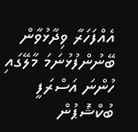އެއްފަހަރާ ވިދާޅުވާން ބޭނުންފުޅުނަމަ މާލޭގައި ހުންނަ އަސްރަފީ ބުކްޝޮޕުން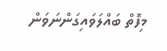މިފޮތް ބައްލަވައިގަންނަވަން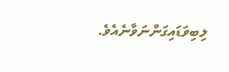ލިބިވަޑައިގަންނަވާނެއެވެ.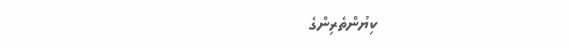ކިޔުންތެރިންގެ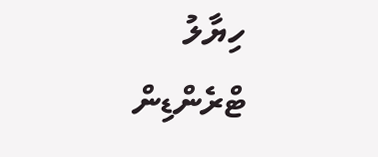ހިޔާލު
ޓްރެންޑިން